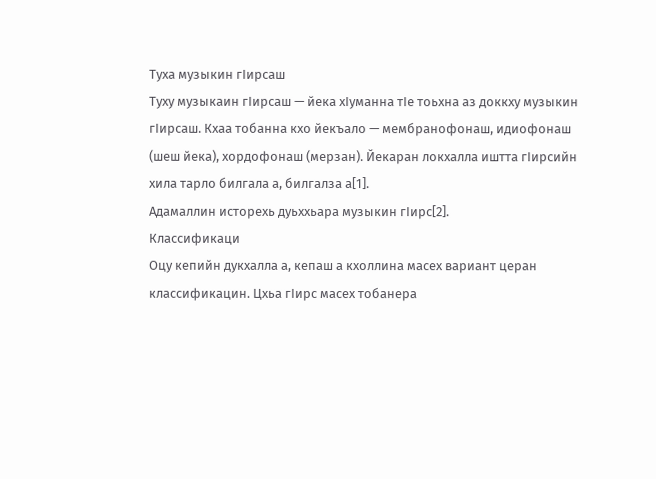Туха музыкин гӀирсаш
Туху музыкаин гІирсаш — йека хІуманна тІе тоьхна аз доккху музыкин гІирсаш. Кхаа тобанна кхо йекъало — мембранофонаш, идиофонаш (шеш йека), хордофонаш (мерзан). Йекаран локхалла иштта гІирсийн хила тарло билгала а, билгалза а[1].
Адамаллин исторехь дуьххьара музыкин гІирс[2].
Классификаци
Оцу кепийн дукхалла а, кепаш а кхоллина масех вариант церан классификацин. Цхьа гІирс масех тобанера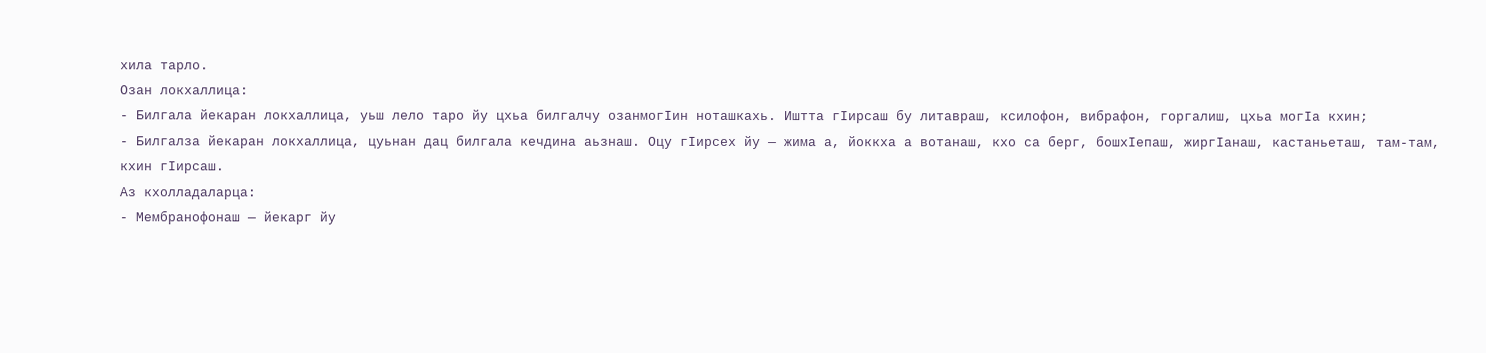хила тарло.
Озан локхаллица:
- Билгала йекаран локхаллица, уьш лело таро йу цхьа билгалчу озанмогІин ноташкахь. Иштта гІирсаш бу литавраш, ксилофон, вибрафон, горгалиш, цхьа могІа кхин;
- Билгалза йекаран локхаллица, цуьнан дац билгала кечдина аьзнаш. Оцу гІирсех йу — жима а, йоккха а вотанаш, кхо са берг, бошхІепаш, жиргІанаш, кастаньеташ, там-там, кхин гІирсаш.
Аз кхолладаларца:
- Мембранофонаш — йекарг йу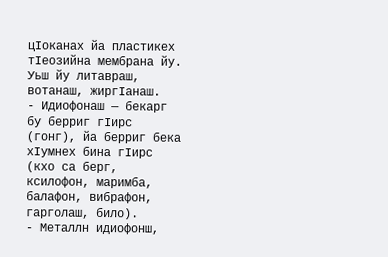цІоканах йа пластикех тІеозийна мембрана йу. Уьш йу литавраш, вотанаш, жиргІанаш.
- Идиофонаш — бекарг бу берриг гІирс (гонг), йа берриг бека хІумнех бина гІирс (кхо са берг, ксилофон, маримба, балафон, вибрафон, гарголаш, било).
- Металлн идиофонш,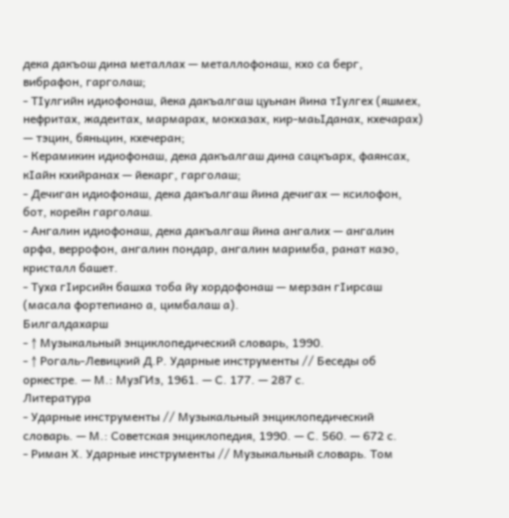дека дакъош дина металлах — металлофонаш, кхо са берг, вибрафон, гарголаш;
- ТІулгийн идиофонаш, йека дакъалгаш цуьнан йина тІулгех (яшмех, нефритах, жадеитах, мармарах, мокхазах, кир-маьІданах, кхечарах) — тэцин, бяньцин, кхечеран;
- Керамикин идиофонаш, дека дакъалгаш дина сацкъарх, фаянсах, кІайн кхийранах — йекарг, гарголаш;
- Дечиган идиофонаш, дека дакъалгаш йина дечигах — ксилофон, бот, корейн гарголаш.
- Ангалин идиофонаш, дека дакъалгаш йина ангалих — ангалин арфа, веррофон, ангалин пондар, ангалин маримба, ранат каэо, кристалл башет.
- Туха гІирсийн башха тоба йу хордофонаш — мерзан гІирсаш (масала фортепиано а, цимбалаш а).
Билгалдахарш
- ↑ Музыкальный энциклопедический словарь, 1990.
- ↑ Рогаль-Левицкий Д.Р. Ударные инструменты // Беседы об оркестре. — М.: МузГИз, 1961. — С. 177. — 287 с.
Литература
- Ударные инструменты // Музыкальный энциклопедический словарь. — М.: Советская энциклопедия, 1990. — С. 560. — 672 с.
- Риман Х. Ударные инструменты // Музыкальный словарь. Том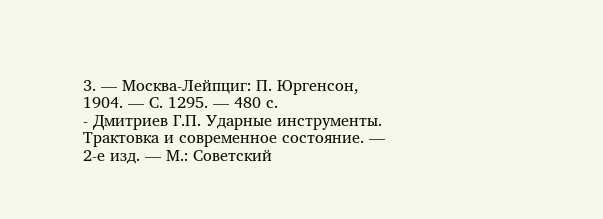3. — Москва-Лейпциг: П. Юргенсон, 1904. — С. 1295. — 480 с.
- Дмитриев Г.П. Ударные инструменты. Трактовка и современное состояние. — 2-е изд. — М.: Советский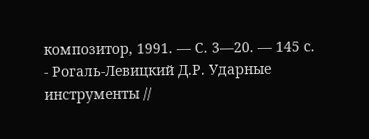композитор, 1991. — С. 3—20. — 145 с.
- Рогаль-Левицкий Д.Р. Ударные инструменты //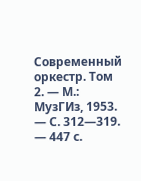Современный оркестр. Том 2. — М.: МузГИз, 1953. — С. 312—319. — 447 с.